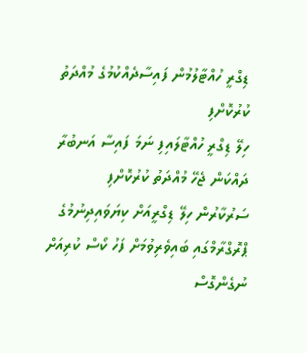ޑިގްރީ ހުއްޓާލުމުން ފައިސާދެއްކުމުގެ މުއްދަތު ކުރުކޮށްފި
ހިލޭ ޑިގްރީ ހުއްޓާލައިފި ނަމަ ފައިސާ އަނބުރާ ދައްކަން ޖެހޭ މުއްދަތު ކުރުކޮށްފި
ސަރުކާރުން ހިލޭ ޑިގްރީއަށް ކިޔަވައިދިނުމުގެ ޕްރޮގްރާމްގައި ބައިވެރިވުމަށް ފަހު ކޯސް ކުރިއަށް ނުގެންގޮސް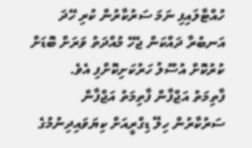ހުއްޓާލައިފި ނަމަ ސަރުކާރުން ކުރި ހޭދަ އަނބުރާ ދައްކަން ޖެހޭ މުއްދަތު ވަރަށް ބޮޑަށް ކުރުކޮށް އުސޫލު ހަރުކަށިކޮށްފި އެވެ.
ފާތިމަތު އަޖްފާން ފާތިމަތު އަޖްފާން
ސަރުކާރުން ހިލޭ ޑިގްރީއަށް ކިޔަވައިދިނުމުގެ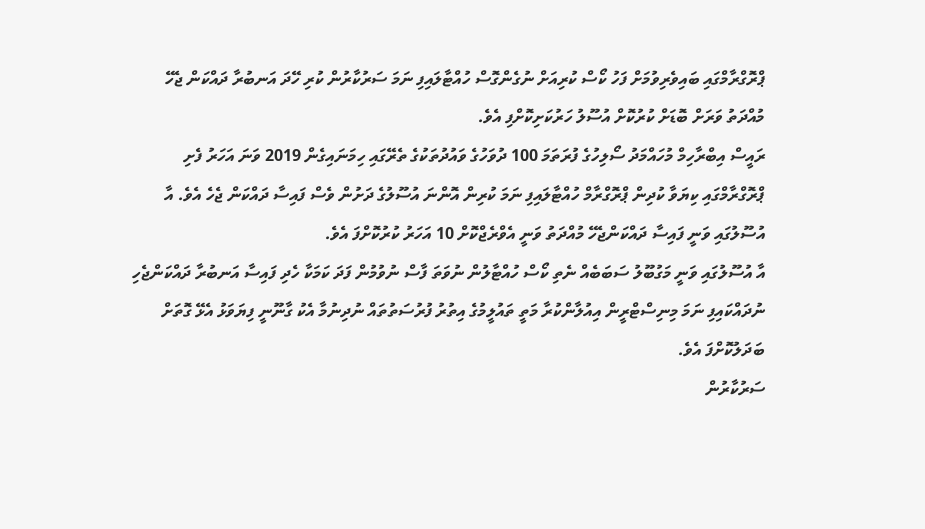ޕްރޮގްރާމްގައި ބައިވެރިވުމަށް ފަހު ކޯސް ކުރިއަށް ނުގެންގޮސް ހުއްޓާލައިފި ނަމަ ސަރުކާރުން ކުރި ހޭދަ އަނބުރާ ދައްކަން ޖެހޭ މުއްދަތު ވަރަށް ބޮޑަށް ކުރުކޮށް އުސޫލު ހަރުކަށިކޮށްފި އެވެ.
ރައީސް އިބްރާހިމް މުހައްމަދު ސޯލިހުގެ ފުރަތަމަ 100 ދުވަހުގެ ވައުދުތަކުގެ ތެރޭގައި ހިމަނައިގެން 2019 ވަނަ އަހަރު ފެށި ޕްރޮގްރާމްގައި ކިޔަވާ ކުދިން ޕްރޮގްރާމް ހުއްޓާލައިފި ނަމަ ކުރިން އޮންނަ އުސޫލުގެ ދަށުން ވެސް ފައިސާ ދައްކަން ޖެހެ އެވެ. އާ އުސޫލުގައި ވަނީ ފައިސާ ދައްކަންޖެހޭ މުއްދަތު ވަނީ އެވްރެޖްކޮށް 10 އަހަރު ކުރުކޮށްފަ އެވެ.
އާ އުސޫލުގައި ވަނީ މަގުބޫލު ސަބަބެއް ނެތި ކޯސް ހުއްޓާލުން ނުވަތަ ފާސް ނުވުމުން ފަދަ ކަމަކާ ހެދި ފައިސާ އަނބުރާ ދައްކަންޖެހި ނުދައްކައިފި ނަމަ މިނިސްޓްރީން އިއުލާންކުރާ މަތީ ތައުލީމުގެ އިތުރު ފުރުސަތުތައް ނުދިނުމާ އެކު ގާނޫނީ ފިޔަވަޅު އެޅޭ ގޮތަށް ބަދަލުކޮށްފަ އެވެ.
ސަރުކާރުން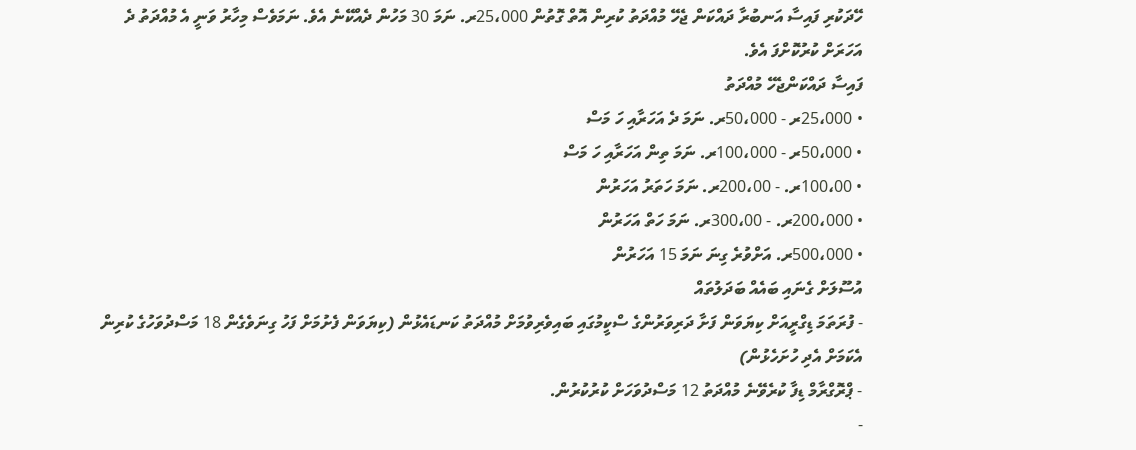ހޭދަކުރި ފައިސާ އަނބުރާ ދައްކަން ޖެހޭ މުއްދަތު ކުރިން އޮތް ގޮތުން 25،000ރ. ނަމަ 30 މަހުން ދެއްކޭނެ އެވެ. ނަމަވެސް މިހާރު ވަނީ އެ މުއްދަތު ދެ އަހަރަށް ކުރުކޮށްފަ އެވެ.
ފައިސާ ދައްކަންޖެހޭ މުއްދަތު
• 25،000ރ - 50،000ރ. ނަމަ ދެ އަހަރާއި ހަ މަސް
• 50،000ރ - 100،000ރ. ނަމަ ތިން އަހަރާއި ހަ މަސް
• 100،00ރ. - 200،00ރ. ނަމަ ހަތަރު އަހަރުން
• 200،000ރ. - 300،00ރ. ނަމަ ހަތް އަހަރުން
• 500،000ރ. އަށްވުރެ ގިނަ ނަމަ 15 އަހަރުން
އުސޫލަށް ގެނައި ބައެއް ބަދަލުތައް
- ފުރަތަމަ ޑިގްރީއަށް ކިޔަވަން ފަށާ ދަރިވަރުންގެ ސްކީމުގައި ބައިވެރިވުމަށް މުއްދަތު ކަނޑައެޅުން (ކިޔަވަން ފެށުމަށް ފަހު ގިނަވެގެން 18 މަސްދުވަހުގެ ކުރިން އެކަމަށް އެދި ހުށަހެޅުން)
- ޕްރޮގްރާމް ޑިފާ ކުރެވޭނެ މުއްދަތު 12 މަސްދުވަހަށް ކުރުކުރުން.
-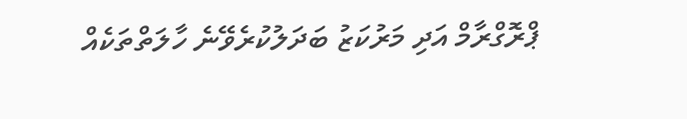ޕްރޮގްރާމް އަދި މަރުކަޒު ބަދަލުކުރެވޭނެ ހާލަތްތަކެއް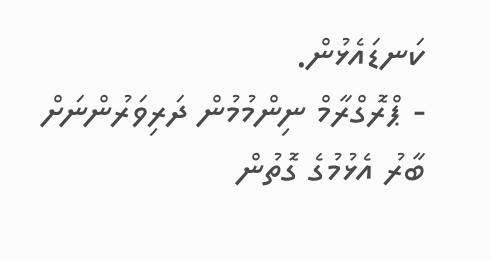ކަނޑައެޅުން.
- ޕްރޮގްރާމް ނިންމުމުން ދަރިވަރުންނަށް ބާރު އެޅުމުގެ ގޮތުން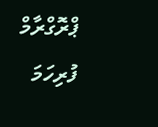ޕްރޮގްރާމް ފުރިހަމަ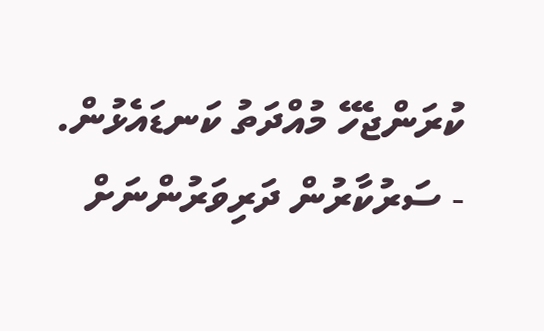ކުރަންޖެހޭ މުއްދަތު ކަނޑައެޅުން.
- ސަރުކާރުން ދަރިވަރުންނަށް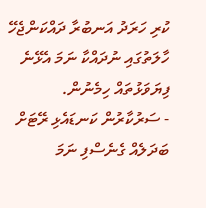ކުރި ހަރަދު އަނބުރާ ދައްކަންޖެހޭ ހާލަތުގައި ނުދައްކާ ނަމަ އެޅޭނެ ފިޔަވަޅުތައް ހިމެނުން.
- ސަރުކާރުން ކަނޑައެޅި ރޭޓަށް ބަދަލެއް ގެނެސްފި ނަމަ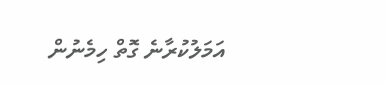އަމަލުކުރާނެ ގޮތް ހިމެނުން